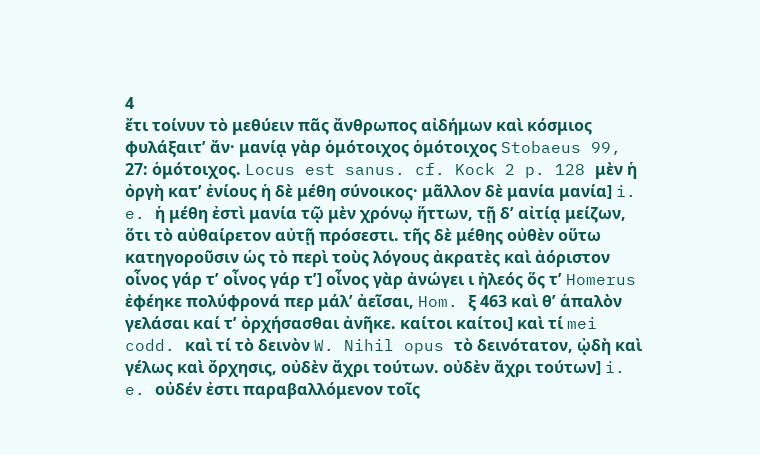4
ἔτι τοίνυν τὸ μεθύειν πᾶς ἄνθρωπος αἰδήμων καὶ κόσμιος φυλάξαιτʼ ἄν· μανίᾳ γὰρ ὁμότοιχος ὁμότοιχος Stobaeus 99, 27: ὁμότοιχος. Locus est sanus. cf. Kock 2 p. 128 μὲν ἡ ὀργὴ κατʼ ἐνίους ἡ δὲ μέθη σύνοικος· μᾶλλον δὲ μανία μανία] i. e. ἡ μέθη ἐστὶ μανία τῷ μὲν χρόνῳ ἥττων, τῇ δʼ αἰτίᾳ μείζων, ὅτι τὸ αὐθαίρετον αὐτῇ πρόσεστι. τῆς δὲ μέθης οὐθὲν οὕτω κατηγοροῦσιν ὡς τὸ περὶ τοὺς λόγους ἀκρατὲς καὶ ἀόριστον οἶνος γάρ τʼ οἶνος γάρ τʼ] οἶνος γὰρ ἀνώγει ι ἠλεός ὅς τʼ Homerus ἐφέηκε πολύφρονά περ μάλʼ ἀεῖσαι, Hom. ξ 463 καὶ θʼ ἁπαλὸν γελάσαι καί τʼ ὀρχήσασθαι ἀνῆκε. καίτοι καίτοι] καὶ τί mei codd. καὶ τί τὸ δεινὸν W. Nihil opus τὸ δεινότατον, ᾠδὴ καὶ γέλως καὶ ὄρχησις, οὐδὲν ἄχρι τούτων. οὐδὲν ἄχρι τούτων] i. e. οὐδέν ἐστι παραβαλλόμενον τοῖς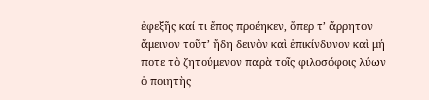ἐφεξῆς καί τι ἔπος προέηκεν, ὅπερ τʼ ἄρρητον ἄμεινον τοῦτʼ ἤδη δεινὸν καὶ ἐπικίνδυνον καὶ μή ποτε τὸ ζητούμενον παρὰ τοῖς φιλοσόφοις λύων ὁ ποιητὴς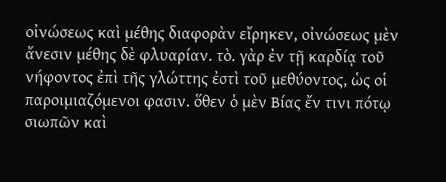οἰνώσεως καὶ μέθης διαφορὰν εἴρηκεν, οἰνώσεως μὲν ἄνεσιν μέθης δὲ φλυαρίαν. τὸ. γὰρ ἐν τῇ καρδίᾳ τοῦ νήφοντος ἐπὶ τῆς γλώττης ἐστὶ τοῦ μεθύοντος, ὡς οἱ παροιμιαζόμενοι φασιν. ὅθεν ὁ μὲν Βίας ἔν τινι πότῳ σιωπῶν καὶ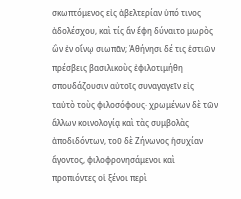σκωπτόμενος εἰς ἀβελτερίαν ὑπό τινος ἀδολέσχου, καὶ τίς ἄν ἔφη δύναιτο μωρὸς ὢν ἐν οἴνῳ σιωπᾶν; Ἀθήνησι δέ τις ἑστιῶν πρέσβεις βασιλικοὺς ἐφιλοτιμήθη σπουδάζουσιν αὐτοῖς συναγαγεῖν εἰς ταὐτὸ τοὺς φιλοσόφους· χρωμένων δὲ τῶν ἄλλων κοινολογίᾳ καὶ τὰς συμβολὰς ἀποδιδόντων, τοῦ δὲ Ζήνωνος ἡσυχίαν ἄγοντος, φιλοφρονησάμενοι καὶ προπιόντες οἱ ξένοι περὶ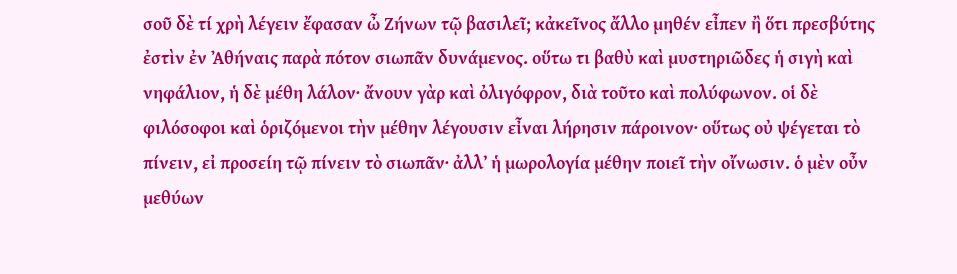σοῦ δὲ τί χρὴ λέγειν ἔφασαν ὦ Ζήνων τῷ βασιλεῖ; κἀκεῖνος ἄλλο μηθέν εἶπεν ἢ ὅτι πρεσβύτης ἐστὶν ἐν Ἀθήναις παρὰ πότον σιωπᾶν δυνάμενος. οὕτω τι βαθὺ καὶ μυστηριῶδες ἡ σιγὴ καὶ νηφάλιον, ἡ δὲ μέθη λάλον· ἄνουν γὰρ καὶ ὀλιγόφρον, διὰ τοῦτο καὶ πολύφωνον. οἱ δὲ φιλόσοφοι καὶ ὁριζόμενοι τὴν μέθην λέγουσιν εἶναι λήρησιν πάροινον· οὕτως οὐ ψέγεται τὸ πίνειν, εἰ προσείη τῷ πίνειν τὸ σιωπᾶν· ἀλλʼ ἡ μωρολογία μέθην ποιεῖ τὴν οἴνωσιν. ὁ μὲν οὖν μεθύων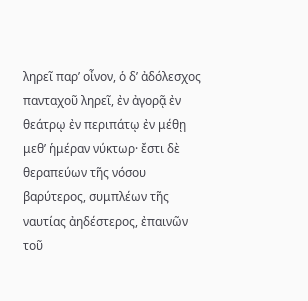ληρεῖ παρʼ οἶνον, ὁ δʼ ἀδόλεσχος πανταχοῦ ληρεῖ, ἐν ἀγορᾷ ἐν θεάτρῳ ἐν περιπάτῳ ἐν μέθῃ μεθʼ ἡμέραν νύκτωρ· ἔστι δὲ θεραπεύων τῆς νόσου βαρύτερος, συμπλέων τῆς ναυτίας ἀηδέστερος, ἐπαινῶν τοῦ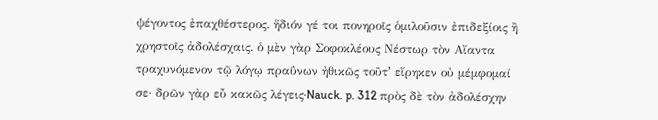ψέγοντος ἐπαχθέστερος. ἥδιόν γέ τοι πονηροῖς ὁμιλοῦσιν ἐπιδεξίοις ἢ χρηστοῖς ἀδολέσχαις. ὁ μὲν γὰρ Σοφοκλέους Νέστωρ τὸν Αἴαντα τραχυνόμενον τῷ λόγῳ πραΰνων ἠθικῶς τοῦτʼ εἴρηκεν οὐ μέμφομαί σε· δρῶν γὰρ εὖ κακῶς λέγεις·Nauck. p. 312 πρὸς δὲ τὸν ἀδολέσχην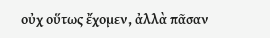οὐχ οὕτως ἔχομεν, ἀλλὰ πᾶσαν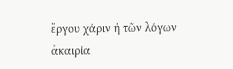ἔργου χάριν ἡ τῶν λόγων ἀκαιρία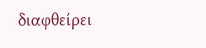διαφθείρει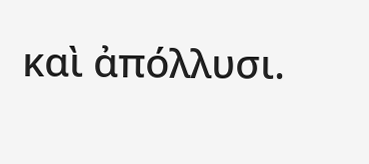καὶ ἀπόλλυσι.